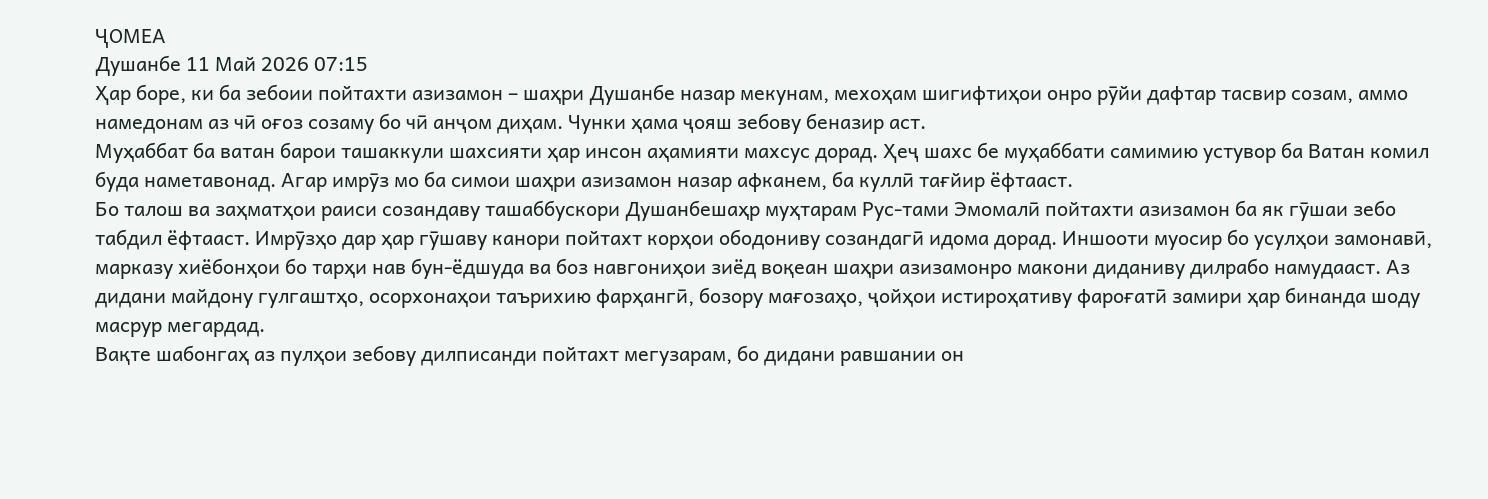ҶОМЕА
Душанбе 11 Май 2026 07:15
Ҳар боре, ки ба зебоии пойтахти азизамон – шаҳри Душанбе назар мекунам, мехоҳам шигифтиҳои онро рӯйи дафтар тасвир созам, аммо намедонам аз чӣ оғоз созаму бо чӣ анҷом диҳам. Чунки ҳама ҷояш зебову беназир аст.
Муҳаббат ба ватан барои ташаккули шахсияти ҳар инсон аҳамияти махсус дорад. Ҳеҷ шахс бе муҳаббати самимию устувор ба Ватан комил буда наметавонад. Агар имрӯз мо ба симои шаҳри азизамон назар афканем, ба куллӣ тағйир ёфтааст.
Бо талош ва заҳматҳои раиси созандаву ташаббускори Душанбешаҳр муҳтарам Рус-тами Эмомалӣ пойтахти азизамон ба як гӯшаи зебо табдил ёфтааст. Имрӯзҳо дар ҳар гӯшаву канори пойтахт корҳои ободониву созандагӣ идома дорад. Иншооти муосир бо усулҳои замонавӣ, марказу хиёбонҳои бо тарҳи нав бун-ёдшуда ва боз навгониҳои зиёд воқеан шаҳри азизамонро макони диданиву дилрабо намудааст. Аз дидани майдону гулгаштҳо, осорхонаҳои таърихию фарҳангӣ, бозору мағозаҳо, ҷойҳои истироҳативу фароғатӣ замири ҳар бинанда шоду масрур мегардад.
Вақте шабонгаҳ аз пулҳои зебову дилписанди пойтахт мегузарам, бо дидани равшании он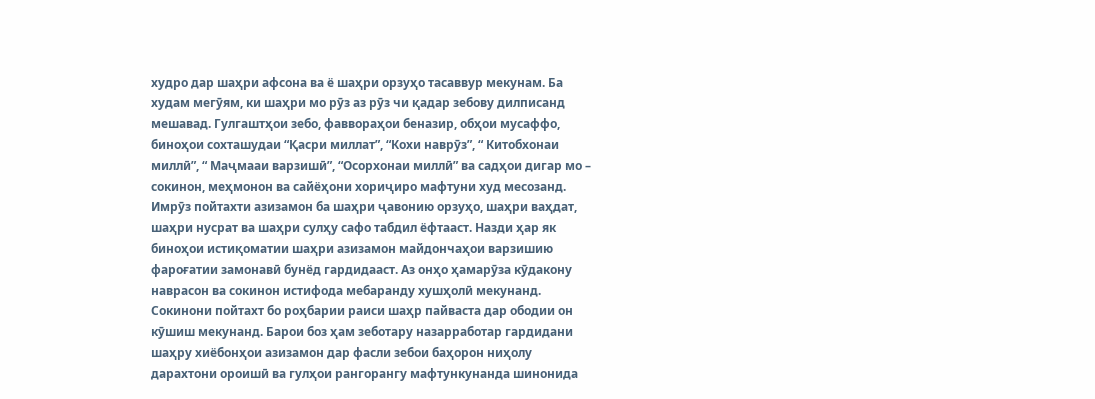худро дар шаҳри афсона ва ё шаҳри орзуҳо тасаввур мекунам. Ба худам мегӯям, ки шаҳри мо рӯз аз рӯз чи қадар зебову дилписанд мешавад. Гулгаштҳои зебо, фаввораҳои беназир, обҳои мусаффо, биноҳои сохташудаи “Қасри миллат”, “Кохи наврӯз”, “ Китобхонаи миллӣ”, “ Маҷмааи варзишӣ”, “Осорхонаи миллӣ” ва садҳои дигар мо – сокинон, меҳмонон ва сайёҳони хориҷиро мафтуни худ месозанд.
Имрӯз пойтахти азизамон ба шаҳри ҷавонию орзуҳо, шаҳри ваҳдат, шаҳри нусрат ва шаҳри сулҳу сафо табдил ёфтааст. Назди ҳар як биноҳои истиқоматии шаҳри азизамон майдончаҳои варзишию фароғатии замонавӣ бунёд гардидааст. Аз онҳо ҳамарӯза кӯдакону наврасон ва сокинон истифода мебаранду хушҳолӣ мекунанд.
Сокинони пойтахт бо роҳбарии раиси шаҳр пайваста дар ободии он кӯшиш мекунанд. Барои боз ҳам зеботару назарработар гардидани шаҳру хиёбонҳои азизамон дар фасли зебои баҳорон ниҳолу дарахтони ороишӣ ва гулҳои рангорангу мафтункунанда шинонида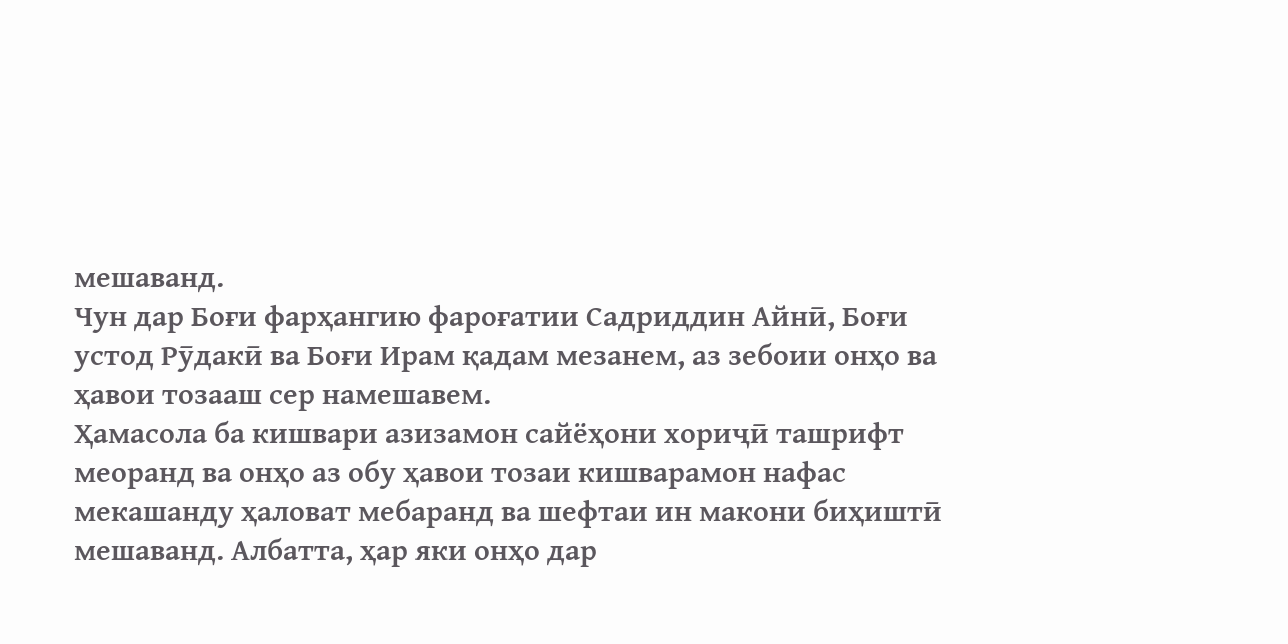мешаванд.
Чун дар Боғи фарҳангию фароғатии Садриддин Айнӣ, Боғи устод Рӯдакӣ ва Боғи Ирам қадам мезанем, аз зебоии онҳо ва ҳавои тозааш сер намешавем.
Ҳамасола ба кишвари азизамон сайёҳони хориҷӣ ташрифт меоранд ва онҳо аз обу ҳавои тозаи кишварамон нафас мекашанду ҳаловат мебаранд ва шефтаи ин макони биҳиштӣ мешаванд. Албатта, ҳар яки онҳо дар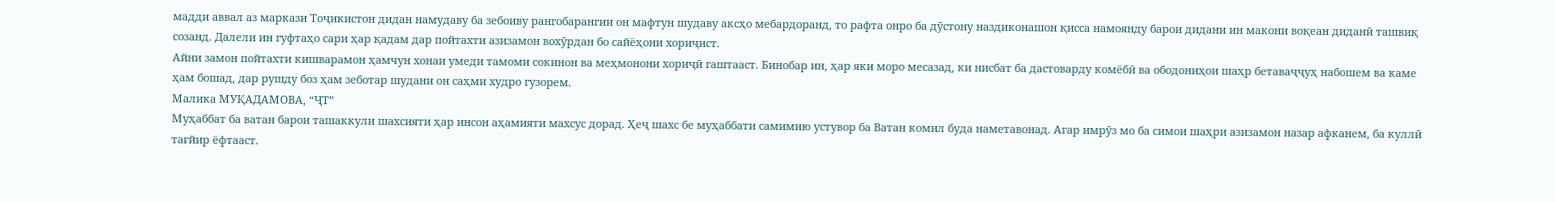мадди аввал аз маркази Тоҷикистон дидан намудаву ба зебоиву рангобарангии он мафтун шудаву аксҳо мебардоранд, то рафта онро ба дӯстону наздиконашон қисса намоянду барои дидани ин макони воқеан диданӣ ташвиқ созанд. Далели ин гуфтаҳо сари ҳар қадам дар пойтахти азизамон вохӯрдан бо сайёҳони хориҷист.
Айни замон пойтахти кишварамон ҳамчун хонаи умеди тамоми сокинон ва меҳмонони хориҷӣ гаштааст. Бинобар ин, ҳар яки моро месазад, ки нисбат ба дастоварду комёбӣ ва ободониҳои шаҳр бетаваҷҷуҳ набошем ва каме ҳам бошад, дар рушду боз ҳам зеботар шудани он саҳми худро гузорем.
Малика МУҚАДАМОВА, “ҶТ”
Муҳаббат ба ватан барои ташаккули шахсияти ҳар инсон аҳамияти махсус дорад. Ҳеҷ шахс бе муҳаббати самимию устувор ба Ватан комил буда наметавонад. Агар имрӯз мо ба симои шаҳри азизамон назар афканем, ба куллӣ тағйир ёфтааст.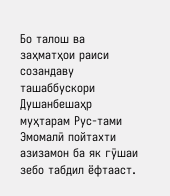Бо талош ва заҳматҳои раиси созандаву ташаббускори Душанбешаҳр муҳтарам Рус-тами Эмомалӣ пойтахти азизамон ба як гӯшаи зебо табдил ёфтааст.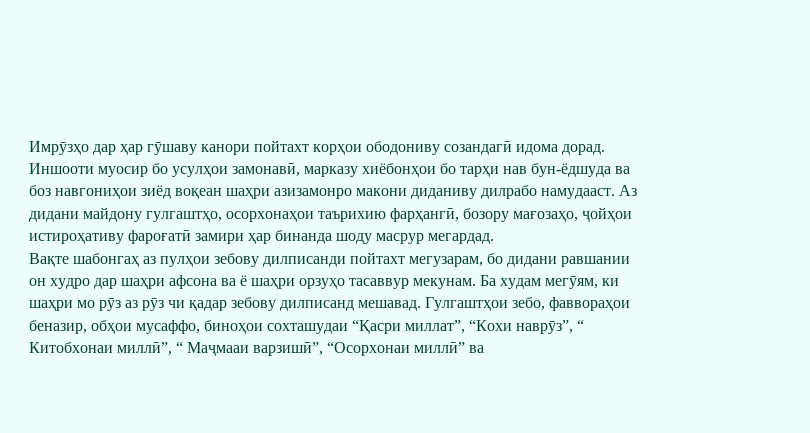Имрӯзҳо дар ҳар гӯшаву канори пойтахт корҳои ободониву созандагӣ идома дорад. Иншооти муосир бо усулҳои замонавӣ, марказу хиёбонҳои бо тарҳи нав бун-ёдшуда ва боз навгониҳои зиёд воқеан шаҳри азизамонро макони диданиву дилрабо намудааст. Аз дидани майдону гулгаштҳо, осорхонаҳои таърихию фарҳангӣ, бозору мағозаҳо, ҷойҳои истироҳативу фароғатӣ замири ҳар бинанда шоду масрур мегардад.
Вақте шабонгаҳ аз пулҳои зебову дилписанди пойтахт мегузарам, бо дидани равшании он худро дар шаҳри афсона ва ё шаҳри орзуҳо тасаввур мекунам. Ба худам мегӯям, ки шаҳри мо рӯз аз рӯз чи қадар зебову дилписанд мешавад. Гулгаштҳои зебо, фаввораҳои беназир, обҳои мусаффо, биноҳои сохташудаи “Қасри миллат”, “Кохи наврӯз”, “ Китобхонаи миллӣ”, “ Маҷмааи варзишӣ”, “Осорхонаи миллӣ” ва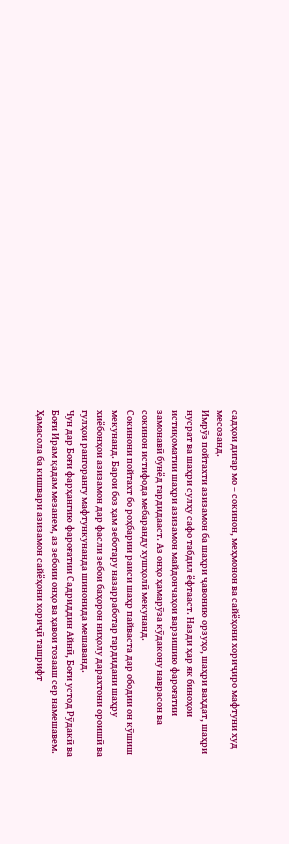садҳои дигар мо – сокинон, меҳмонон ва сайёҳони хориҷиро мафтуни худ месозанд.
Имрӯз пойтахти азизамон ба шаҳри ҷавонию орзуҳо, шаҳри ваҳдат, шаҳри нусрат ва шаҳри сулҳу сафо табдил ёфтааст. Назди ҳар як биноҳои истиқоматии шаҳри азизамон майдончаҳои варзишию фароғатии замонавӣ бунёд гардидааст. Аз онҳо ҳамарӯза кӯдакону наврасон ва сокинон истифода мебаранду хушҳолӣ мекунанд.
Сокинони пойтахт бо роҳбарии раиси шаҳр пайваста дар ободии он кӯшиш мекунанд. Барои боз ҳам зеботару назарработар гардидани шаҳру хиёбонҳои азизамон дар фасли зебои баҳорон ниҳолу дарахтони ороишӣ ва гулҳои рангорангу мафтункунанда шинонида мешаванд.
Чун дар Боғи фарҳангию фароғатии Садриддин Айнӣ, Боғи устод Рӯдакӣ ва Боғи Ирам қадам мезанем, аз зебоии онҳо ва ҳавои тозааш сер намешавем.
Ҳамасола ба кишвари азизамон сайёҳони хориҷӣ ташрифт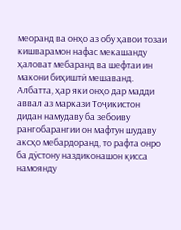меоранд ва онҳо аз обу ҳавои тозаи кишварамон нафас мекашанду ҳаловат мебаранд ва шефтаи ин макони биҳиштӣ мешаванд. Албатта, ҳар яки онҳо дар мадди аввал аз маркази Тоҷикистон дидан намудаву ба зебоиву рангобарангии он мафтун шудаву аксҳо мебардоранд, то рафта онро ба дӯстону наздиконашон қисса намоянду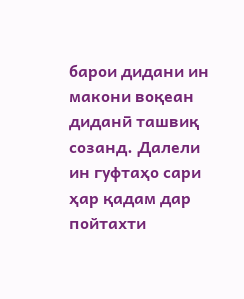барои дидани ин макони воқеан диданӣ ташвиқ созанд. Далели ин гуфтаҳо сари ҳар қадам дар пойтахти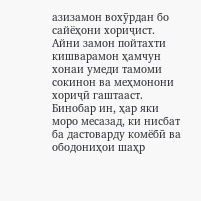азизамон вохӯрдан бо сайёҳони хориҷист.
Айни замон пойтахти кишварамон ҳамчун хонаи умеди тамоми сокинон ва меҳмонони хориҷӣ гаштааст. Бинобар ин, ҳар яки моро месазад, ки нисбат ба дастоварду комёбӣ ва ободониҳои шаҳр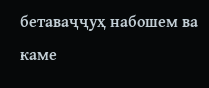бетаваҷҷуҳ набошем ва каме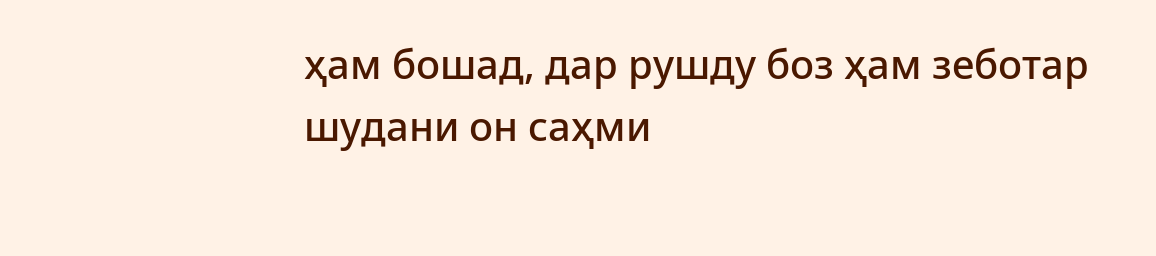ҳам бошад, дар рушду боз ҳам зеботар шудани он саҳми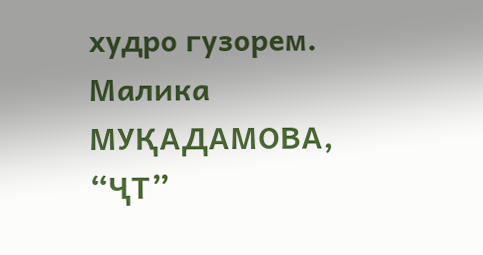худро гузорем.
Малика МУҚАДАМОВА, “ҶТ”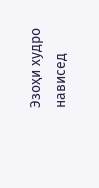Эзоҳи худро нависед